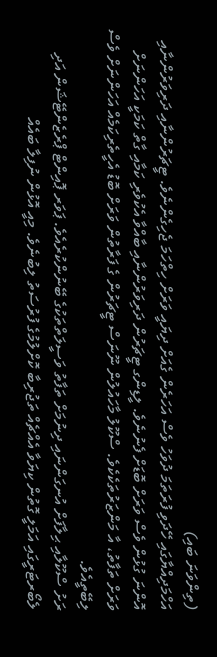(ތިންވަނަ ބައި)
އަހްމަދިއްޔާގައި ހޭދަވި ފުރަތަމަ ދުވަހު ވެސް އަހަރެން ގެއަށް ދިޔައީ ވަރަށް ހިތްހަމަ ޖެހިގެންނެވެ. ޓީޗަރުންނާއި ދަރިވަރުންނާއި އޮންނަ ގުޅުން ވެސް ވަރަށް ބޮޑަށް ފެނުނެވެ. ލީޑިންގ ޓީޗަރުން ދަރިވަރުންނާއި ބާއްވާ އެކުވެރި ކަމާއި ގާތް ކަމަކީ އަހަންނަށް ވަރަށް ތަފާތު، އާ މަންޒަރުތަކެކެވެ. ސްކޫލު މާހައުލުން ނޫނަސް ޓީޗަރުން ގެ ފަރާތުން ވަރަށް ބޮޑު އެހީތެރިކަމެއް އަހަންނަށް ވެސް ލިބޭތީއެވެ.
ރަށު ސްކޫލާއި ޙިލާފަށް އުނގަންނައި ދިނުމަށް ތަފާތު ވަސީލަތްތަކުގެ ބޭނުންކުރެއެވެ. ޕަވަރ ޕޮއިންޓް ޕްރެޒެންޓޭޝަން އަދި ލެބޯރޓަރީގައި އަމަލީ ގޮތުން ކިޔަވާ އެއްޗެއް ތަޖުރިބާ ކޮށްލުމުގެ ފުރުސަތު ލިބުނެވެ. މިއީ އޮޅުން ނުފިލާ ބައެއް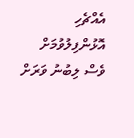އެއްޗެހި އޮޅުންފިލުވުމަށް ވެސް ލިބުނު ވަރަށް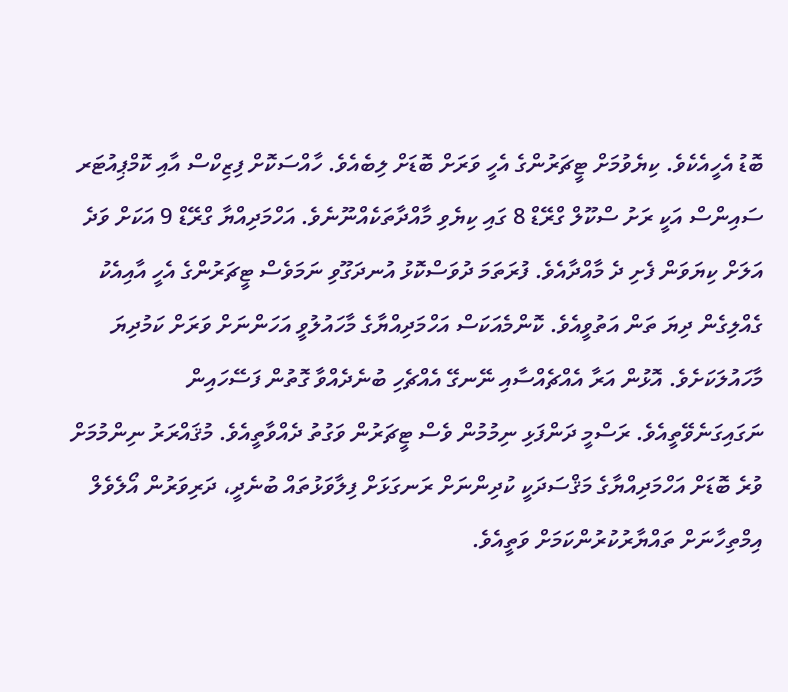ބޮޑު އެހީއެކެވެ. ކިޔެވުމަށް ޓީޗަރުންގެ އެހީ ވަރަށް ބޮޑަށް ލިބެއެވެ. ހާއްސަކޮށް ފިޒިކްސް އާއި ކޮމްޕިއުޓަރ ސައިންސް އަކީ ރަށު ސްކޫލް ގްރޭޑް 8 ގައި ކިޔެވި މާއްދާތަކެއްނޫނެވެ. އަހްމަދިއްޔާ ގްރޭޑް 9 އަކަށް ވަދެ އަލަށް ކިޔަވަން ފެށި ދެ މާއްދާއެވެ. ފުރަތަމަ ދުވަސްކޮޅު އުނދަގޫވި ނަމަވެސް ޓީޗަރުންގެ އެހީ އާއިއެކު ގެއްލިގެން ދިޔަ ތަން އަތުވީއެވެ. ކޮންމެއަކަސް އަހްމަދިއްޔާގެ މާހައުލުވީ އަހަންނަށް ވަރަށް ކަމުދިޔަ މާހައުލަކަށެވެ. އޮޅުން އަރާ އެއްޗެއްސާއި ނޭނގޭ އެއްޗެހި ބުނެދެއްވާ ގޮތުން ފަސޭހައިން ނަގައިގަނެވޭތީއެވެ. ރަސްމީ ދަންފަޅި ނިމުމުން ވެސް ޓީޗަރުން ވަގުތު ދެއްވާތީއެވެ. މުޤައްރަރު ނިންމުމަށް ވުރެ ބޮޑަށް އަހްމަދިއްޔާގެ މަޤްސަދަކީ ކުދިންނަށް ރަނގަޅަށް ފިލާވަޅުތައް ބުނެދީ، ދަރިވަރުން އޯލެވެލް އިމްތިހާނަށް ތައްޔާރުކުރުންކަމަށް ވަތީއެވެ.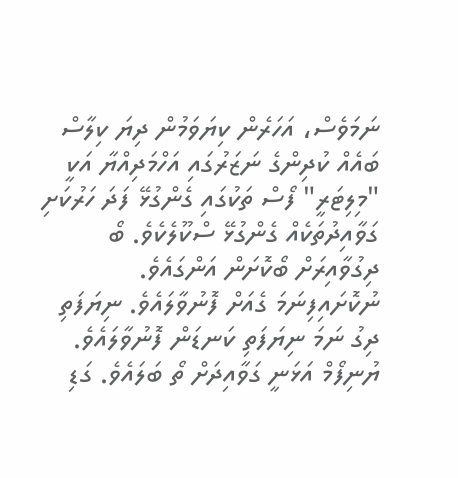ނަމަވެސް، އަހަރެން ކިޔަވަމުން ދިޔަ ކިލާސް ބައެއް ކުދިންގެ ނަޒަރުގައި އަހްމަދިއްޔާ އަކީ "މިލިޓަރީ" ފޯސް ތަކުގައި ގެންގުޅޭ ފަދަ ހަރުކަށި ގަވާއިދުތަކެއް ގެންގުޅޭ ސްކޫލެކެވެ. ބޯ ދިގުވާއިރަށް ބޯކޮށަން އަންގައެވެ. ނުކޮށައިފިނަމަ ގެއަށް ފޮނުވާލައެވެ. ނިޔަފަތި ދިގު ނަމަ ނިޔަފަތި ކަނޑަން ފޮނުވާލައެވެ. ޔުނިފޯމް އަޅަނީ ގަވާއިދަށް ތޯ ބަލައެވެ. ގަޑި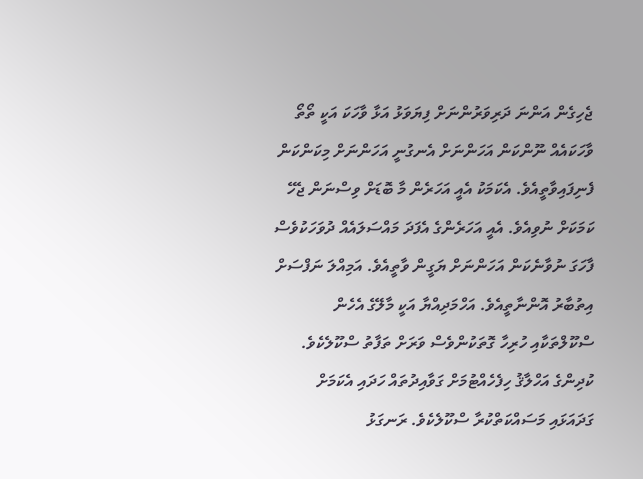ޖެހިގެން އަންނަ ދަރިވަރުންނަށް ފިޔަވަޅު އަޅާ ވާހަކަ އަކީ ތޯތޯ ވާހަކައެއް ނޫންކަން އަހަންނަށް އެނގުނީ އަހަންނަށް މިކަންކަން ފެނިފައިވާތީއެވެ. އެކަމަކު އެއީ އަހަރެން މާ ބޮޑަށް ވިސްނަން ޖެހޭ ކަމަކަށް ނުވިއެވެ. އެއީ އަހަރެންގެ އެފަދަ މައްސަލައެއް ދުވަހަކުވެސް ފާހަގަ ނުވާނެކަން އަހަންނަށް ޔަގީން ވާތީއެވެ. އަމިއްލަ ނަފްސަށް އިތުބާރު އޮންނާތީއެވެ. އަހްމަދިއްޔާ އަކީ މާލޭގެ އެހެން ސްކޫލްތަކާއި ހުރިހާ ގޮތަކުންވެސް ވަރަށް ތަފާތު ސްކޫލެކެވެ. ކުދިންގެ އަހްލާޤު ހިފެހެއްޓުމަށް ގަވާއިދުތައް ހަދައި އެކަމަށް ގަދައަޅައި މަސައްކަތްކުރާ ސްކޫލެކެވެ. ރަނގަޅު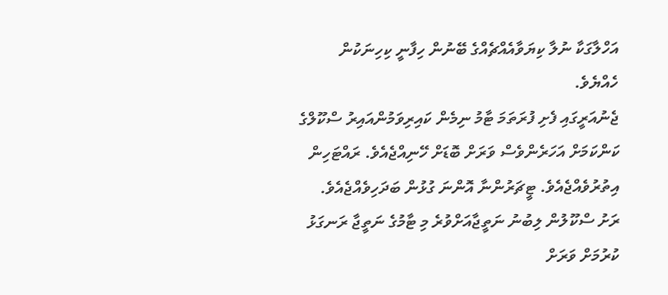އަހްލާގަކާ ނުލާ ކިޔަވާއެއްޗެއްގެ ބޭނުން ހިފާނީ ކިހިނަކުން ހެއްޔެވެ.
ޖެނުއަރީގައި ފެށި ފުރަތަމަ ޓާމު ނިމެން ކައިރިވަމުންއައިރު ސްކޫލްގެ ކަންކަމަށް އަހަރެންވެސް ވަރަށް ބޮޑަށް ހޭނިއްޖެއެވެ. ރައްޓަހިން އިތުރުވެއްޖެއެވެ. ޓީޗަރުންނާ އޮންނަ ގުޅުން ބަދަހިވެއްޖެއެވެ. ރަށު ސްކޫލުން ލިބުނު ނަތީޖާއަށްވުރެ މި ޓާމުގެ ނަތީޖާ ރަނގަޅު ކުރުމަށް ވަރަށް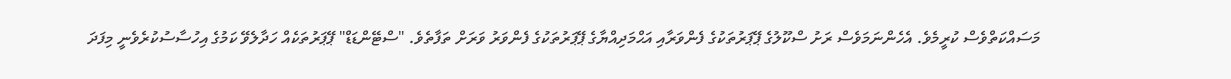މަސައްކަތްވެސް ކުރީމެވެ. އެހެންނަމަވެސް ރަށު ސްކޫލުގެ ޕޭޕަރުތަކުގެ ފެންވަރާއި އަޙްމަދިއްޔާގެ ޕޭޕަރުތަކުގެ ފެންވަރު ވަރަށް ތަފާތެވެ. "ސްޓޭންޑަޑް" ޕޭޕަރުތަކެއް ހަދާލެވޭ ކަމުގެ އިހުސާސުކުރެވެނީ މިފަދަ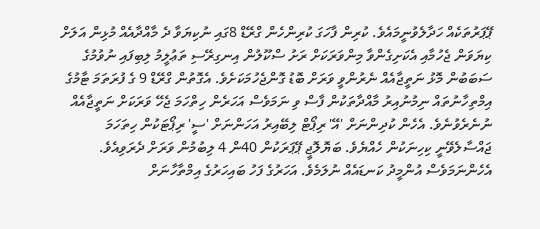ޕޭޕަރުތަކެއް ހަދާލެވުނީމައެވެ. ކުރިން ފާހަގަ ކުރިންހެން ގްރޭޑް 8ގައި ނުކިޔަވާ ދެ މާއްދާއެއް މުޅިން އަލަށް ކިޔަވަން ޖެހުމާއި އެކަށިގެންވާ މިންވަރަކަށް ރަށު ސްކޫލުން އިނގިރޭސި ތަޢުލީމު ލިބިފައި ނުވުމުގެ ސަބަބުން މޮޅު ނަތީޖާއެއް ނެރުންވީ ވަރަށް ބޮޑު ގޮންޖެހުމަކަށެވެ. އެގޮތުން ގްރޭޑް 9 ގެ ފުރަތަމަ ޓާމުގެ އިމްތިހާނުތައް ނިމުނުއިރު މާއްދާތަކުން ފާސް ވި ނަމަވެސް އަހަރެން ހިތްހަމަ ޖެހޭ ވަރަކަށް ނަތީޖާއެއް ނުނެރެވުނެވެ. އެހެން ކުދިންނަށް 'އޭ' ރިޕޯޓް ލިބޭއިރު އަހަންނަށް 'ސީ' ރިޕޯޓަކުން ހިތަހަމަ ޖައްސާލެވޭނީ ކިހިނަކުން ހެއްޔެވެ. ބަޔޮލޮޖީ ޕޭޕަރަކުން 40ން 4 ލިބުމުން ވަރަށް ދެރަވިއެވެ. އެހެންނަމަވެސް އުންމީދު ކަނޑައެއް ނުލަމެވެ. އަހަރުގެ ފަހު ބައިހަރުގެ އިމްތާހާނަށް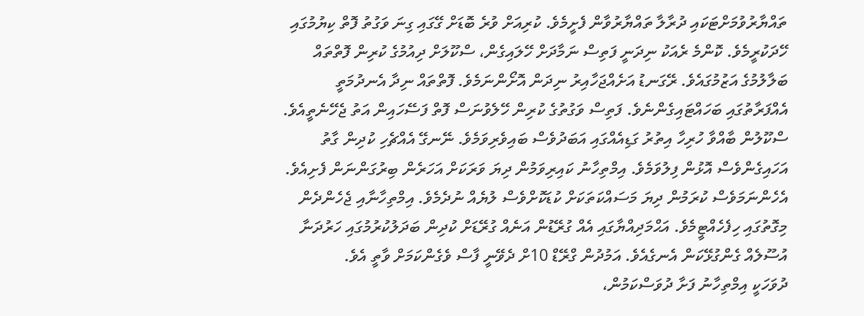ތައްޔާރުވުމަށްޓަކައި ދުރާލާ ތައްޔާރުވާން ފެށީމެވެ. ކުރިއަށް ވުރެ ބޮޑަށް ގޭގައި ގިނަ ވަގުތު ފޮތް ކިޔުމުގައި ހޭދަކުރީމެވެ. ކޮންމެ ރެއަކު ނިދަނީ ފަތިސް ނަމާދަށް ހޭލައިގެން، ސްކޫލަށް ދިއުމުގެ ކުރިން ފޮތްތައް ބަލާލުމުގެ އަޒުމުގައެވެ. ރޭގަނޑު އަށެއްޖަހާއިރު ނިދަން އޮށޯންނަމެވެ. ފޮތްތައް ނިދާ އެނދުމަތީ އެއްފަރާތުގައި ބަހައްޓައިގެންނެވެ. ފަތިސް ވަގުތުގެ ކުރިން ހޭލެވުނަސް ފޮތް ފަސޭހައިން އަތު ޖެހޭނެތީއެވެ. ސްކޫލުން ބާއްވާ ހުރިހާ އިތުރު ގަޑިއެއްގައި އަބަދުވެސް ބައިވެރިވަމެވެ. ނޭނގޭ އެއްޗެހި ކުދިން ގާތު އަހައިގެންވެސް އޮޅުން ފިލުވަމެވެ. އިމްތިހާނު ކައިރިވަމުން ދިޔަ ވަރަކަށް އަހަރެން ބިރުގަންނަން ފެށިއެވެ. އެހެންނަމަވެސް ކުރަމުން ދިޔަ މަސައްކަތަކަށް ކުޑަކޮށްވެސް ލުޔެއް ނުދެމެވެ. އިމްތިހާނާއި ޖެހެންދެން މިގޮތުގައި ހިފެހެއްޓީމެވެ. އަޙްމަދިއްޔާގައި އެއް ގުރޭޑުން އަނެއް ގުރޭޑަށް ކުދިން ބަދަލުކުރުމުގައި ހަރުދަނާ އުސޫލެއް ގެންގުޅޭކަން އެނގެއެވެ. އަމުދުން ގްރޭޑް 10ށް ދެވޭނީ ފާސް ވެގެންކަމަށް ވާތީ އެވެ.
ދުވަހަކީ އިމްތިހާނު ފަށާ ދުވަސްކަމުން،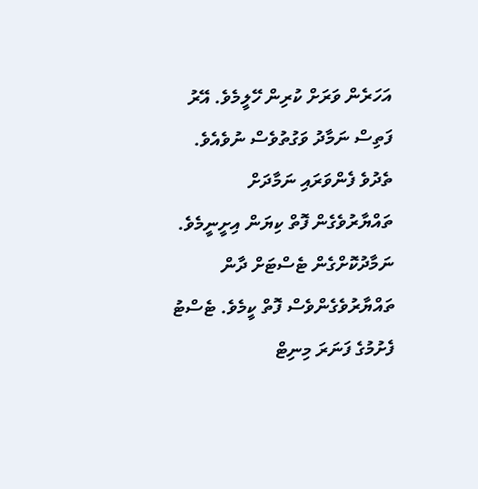އަހަރެން ވަރަށް ކުރިން ހޭލީމެވެ. އޭރު ފަތިސް ނަމާދު ވަގުތުވެސް ނުވެއެވެ. ތެދުވެ ފެންވަރައި ނަމާދަށް ތައްޔާރުވެގެން ފޮތް ކިޔަން އިށީނީމެވެ. ނަމާދުކޮށްގެން ޓެސްޓަށް ދާން ތައްޔާރުވެގެންވެސް ފޮތް ކީމެވެ. ޓެސްޓު ފެށުމުގެ ފަނަރަ މިނިޓް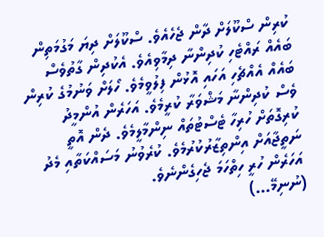ކުރިން ސްކޫލަށް ދާން ޖެހެއެވެ. ސްކޫލަށް ދިޔަ މަގުމަތިން ބައެއް ރައްޓެހި ކުދިންނާ ދިމާވިއެވެ. އެކުދިން ގާތުވެސް ބައެއް އެއްޗެހި އަހައި އޮޅުން ފިލުވީމެވެ. ހޯލަށް ވަނުމުގެ ކުރިން ވެސް ކުދިންނާ މަޝްވަރާ ކުރީމެވެ. އަހަރެން އުންމީދު ކުރިގޮތަށް ހުރިހާ ޓެސްޓުތައް ނިންމާލީމެވެ. ދެން އޮތީ ނަތީޖާއަށް އިންތިޒާރުކުރުމެވެ. ކުރެވުނު މަސައްކަތާއި މެދު އަހަރެން ހުރީ ހިތްހަމަ ޖެހިގެންނެވެ.
(ނުނިމޭ…)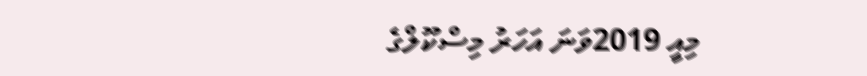މިއީ 2019ވަނަ އަހަރު މިސްކޫލްގެ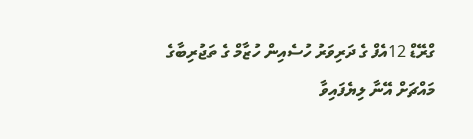ގްރޭޑް 12އެފް ގެ ދަރިވަރު ހުސެއިން ހުޒާމް ގެ ތަޖުރިބާގެ މައްޗަށް އޭނާ ލިޔެފައިވާ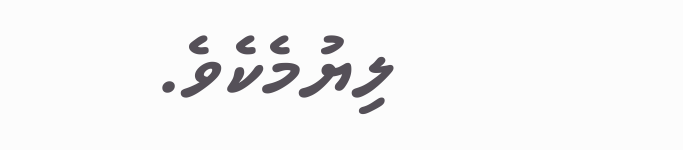ލިޔުމެކެވެ.